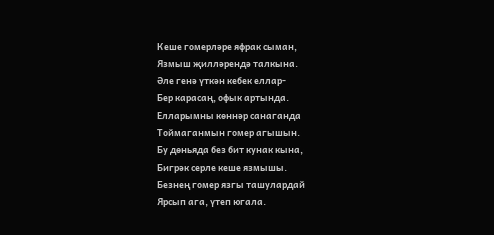Кеше гомерләре яфрак сыман,
Язмыш җилләрендә талкына.
Әле генә үткән кебек еллар-
Бер карасаң, офык артында.
Елларымны көннәр санаганда
Тоймаганмын гомер агышын.
Бу дөньяда без бит кунак кына,
Бигрәк серле кеше язмышы.
Безнең гомер язгы ташулардай
Ярсып ага, үтеп югала.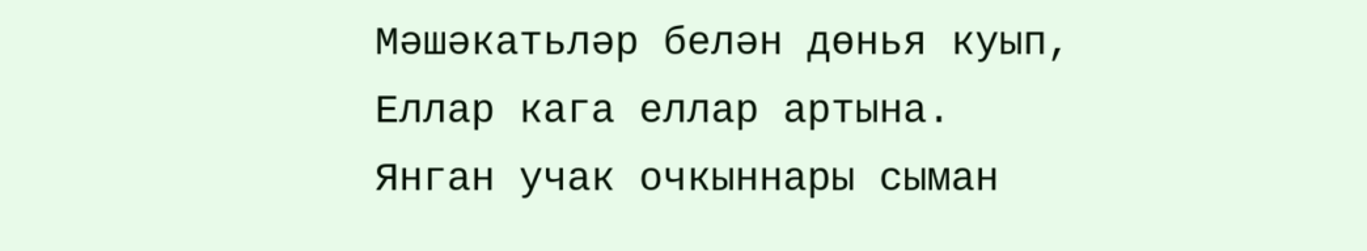Мәшәкатьләр белән дөнья куып,
Еллар кага еллар артына.
Янган учак очкыннары сыман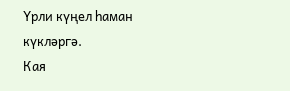Үрли күңел һаман күкләргә.
Кая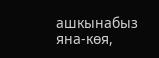ашкынабыз яна-көя,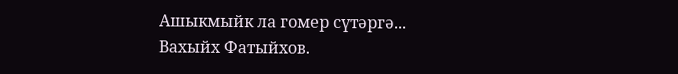Ашыкмыйк ла гомер сүтәргә...
Вахыйх Фатыйхов.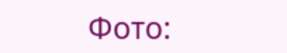Фото: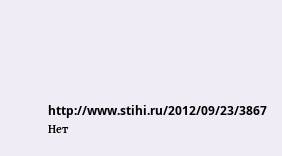http://www.stihi.ru/2012/09/23/3867
Нет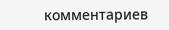комментариев